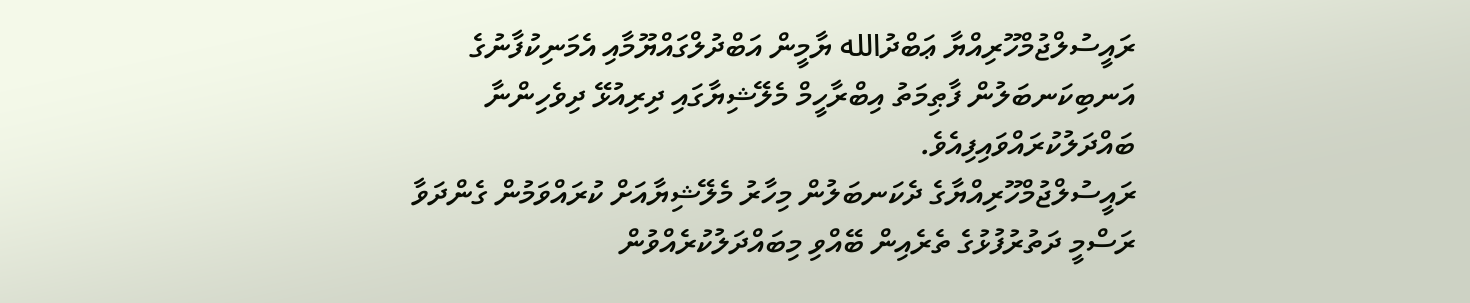ރައީސުލްޖުމްހޫރިއްޔާ ޢަބްދުالله ޔާމީން އަބްދުލްގައްޔޫމާއި އެމަނިކުފާނުގެ އަނބިކަނބަލުން ފާޠިމަތު އިބްރާހީމް މެލޭޝިޔާގައި ދިރިއުޅޭ ދިވެހިންނާ ބައްދަލުކުރައްވައިފިއެވެ.
ރައީސުލްޖުމްހޫރިއްޔާގެ ދެކަނބަލުން މިހާރު މެލޭޝިޔާއަށް ކުރައްވަމުން ގެންދަވާ ރަސްމީ ދަތުރުފުޅުގެ ތެރެއިން ބޭއްވި މިބައްދަލުކުރެއްވުން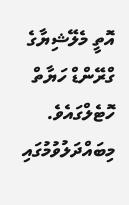އޮތީ މެލޭޝިޔާގެ ގްރޭންޑް ހަޔާތް ހޮޓެލްގައެވެ. މިބައްދަލުވުމުގައި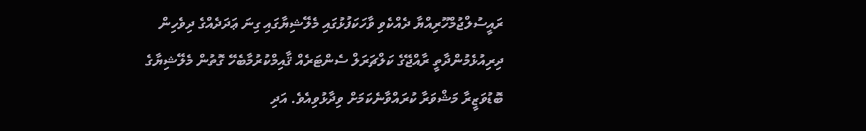ރައީސުލްޖުމްހޫރިއްޔާ ދެއްކެވި ވާހަކަފުޅުގައި މެލޭޝިޔާގައި ގިނަ ޢަދަދެއްގެ ދިވެހިން ދިރިއުޅެމުންދާތީ ރާއްޖޭގެ ކަލްޗަރަލް ސެންޓަރެއް ޤާއިމްކުރުމާބެހޭ ގޮތުން މެލޭޝިޔާގެ ބޮޑުވަޒީރާ މަޝްވަރާ ކުރައްވާނެކަމަށް ވިދާޅުވިއެވެ. އަދި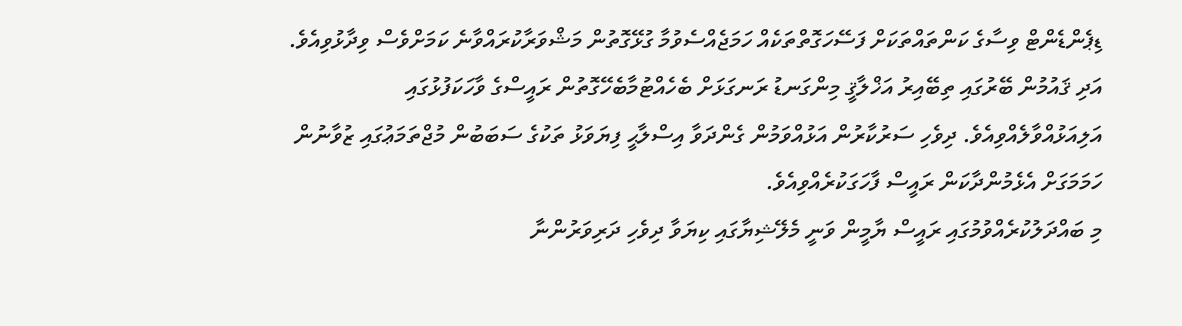ޑިޕެންޑެންޓް ވިސާގެ ކަންތައްތަކަށް ފަސޭހަގޮތްތަކެއް ހަމަޖެއްސެވުމާ ގުޅޭގޮތުން މަޝްވަރާކުރައްވާނެ ކަމަށްވެސް ވިދާޅުވިއެވެ.
އަދި ޤައުމުން ބޭރުގައި ތިބޭއިރު އަޚްލާޤީ މިންގަނޑު ރަނގަޅަށް ބެހެއްޓުމާބެހޭގޮތުން ރައީސްގެ ވާހަކަފުޅުގައި އަލިއަޅުއްވާލެއްވިއެވެ. ދިވެހި ސަރުކާރުން އަޅުއްވަމުން ގެންދަވާ އިސްލާޙީ ފިޔަވަޅު ތަކުގެ ސަބަބުން މުޖްތަމަޢުގައި ޒުވާނުން ހަމަމަގަށް އެޅެމުންދާކަން ރައީސް ފާހަގަކުރެއްވިއެވެ.
މި ބައްދަލުކުރެއްވުމުގައި ރައީސް ޔާމީން ވަނީ މެލޭޝިޔާގައި ކިޔަވާ ދިވެހި ދަރިވަރުންނާ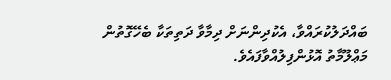ބައްދަލުކުރައްވާ، އެކުދިންނަށް ދިމާވާ ދަތިތަކާ ބެހޭގޮތުން މަޢްލޫމާތު އޮޅުންފިލުއްވާފައެވެ.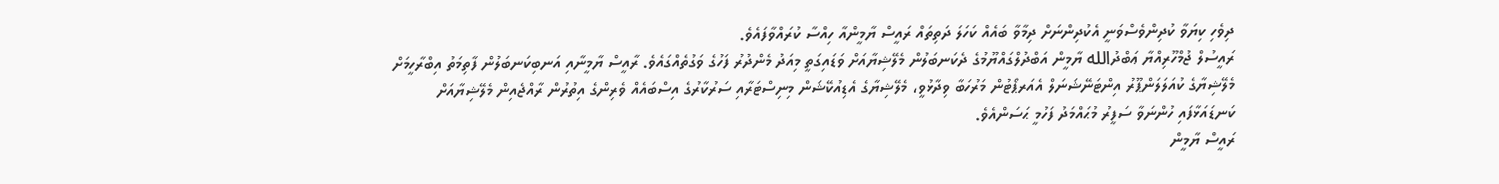ދިވެހި ކިޔަވާ ކުދިންވެސްވަނީ އެކުދިންނަށް ދިމާވާ ބައެއް ކަހަލަ ދަތިތައް ރައީސް ޔާމީންއާ ހިއްސާ ކުރައްވާފައެވެ.
ރައީސުލް ޖުމްހޫރިއްޔާ ޢަބްދުالله ޔާމީން އަބްދުލްގައްޔޫމުގެ ދެކަނބަލުން މެލޭޝިޔާއަށް ވަޑައިގަތީ މިއަދު މެންދުރު ފަހުގެ ވަގުތެއްގައެވެ. ރާއީސް ޔާމީނާއި އަނބިކަނބަލުން ފާތިމަތު އިބްރާހީމަށް މެލޭޝިޔާގެ ކުއަލަލަންޕޫރު އިންޓަނޭޝަނަލް އެއަރޕޯޓުން މަރުހަބާ ވިދާޅުވީ، މެލޭޝިޔާގެ އެޑިއުކޭޝަން މިނިސްޓަރާއި ސަރުކާރުގެ އިސްބައެއް ވެރިންގެ އިތުރުން ރާއްޖެއިން މެލޭޝިޔާއަށް ކަނޑައަޅާފައި ހުންނަވާ ސަފީރު މުޙައްމަދު ފަހުމީ ޙަސަންއެވެ.
ރައީސް ޔާމީން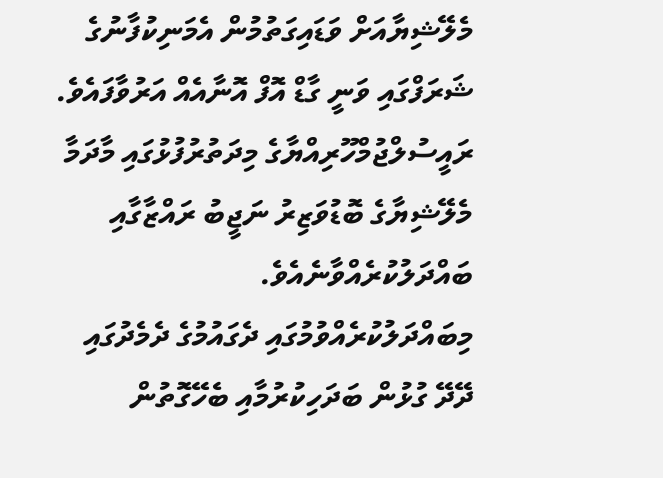މެލޭޝިޔާއަށް ވަޑައިގަތުމުން އެމަނިކުފާނުގެ ޝަރަފްގައި ވަނީ ގާޑް އޮފް އޮނާއެއް އަރުވާފައެވެ.
ރައީސުލްޖުމްހޫރިއްޔާގެ މިދަތުރުފުޅުގައި މާދަމާ މެލޭޝިޔާގެ ބޮޑުވަޒިރު ނަޖީބު ރައްޒާގާއި ބައްދަލުކުރެއްވާނެއެވެ. މިބައްދަލުކުރެއްވުމުގައި ދެގައުމުގެ ދެމެދުގައި ދޭދޭ ގުޅުން ބަދަހިކުރުމާއި ބެހޭގޮތުން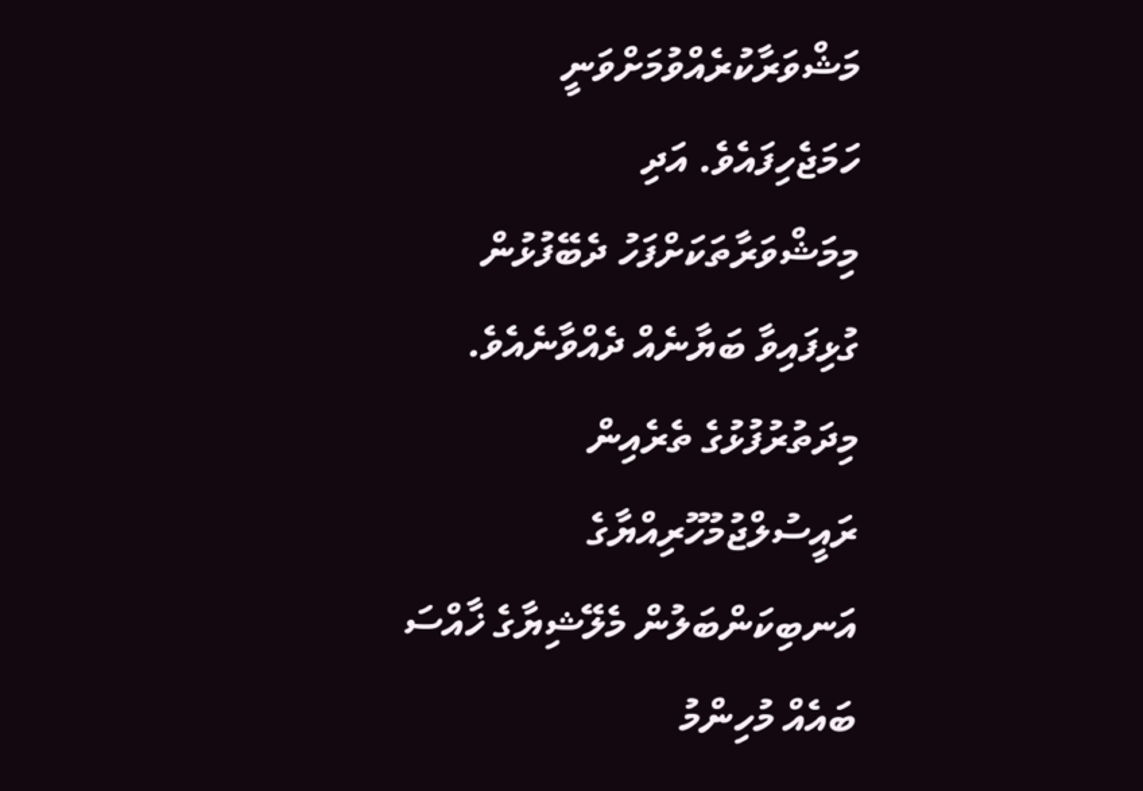މަޝްވަރާކުރެއްވުމަށްވަނީ ހަމަޖެހިފައެވެ. އަދި މިމަޝްވަރާތަކަށްފަހު ދެބޭފުޅުން ގުޅިފައިވާ ބަޔާނެއް ދެއްވާނެއެވެ. މިދަތުރުފުޅުގެ ތެރެއިން ރައީސުލްޖުމުހޫރިއްޔާގެ އަނބިކަންބަލުން މެލޭޝިޔާގެ ޚާއްސަ ބައެއް މުހިންމު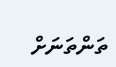ތަންތަނަށް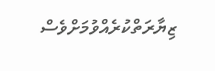ޒިޔާރަތްކުރެއްވުމަށްވެސް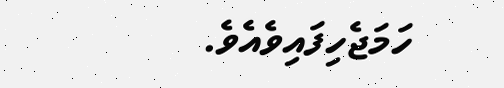ހަމަޖެހިފައިވެއެވެ.